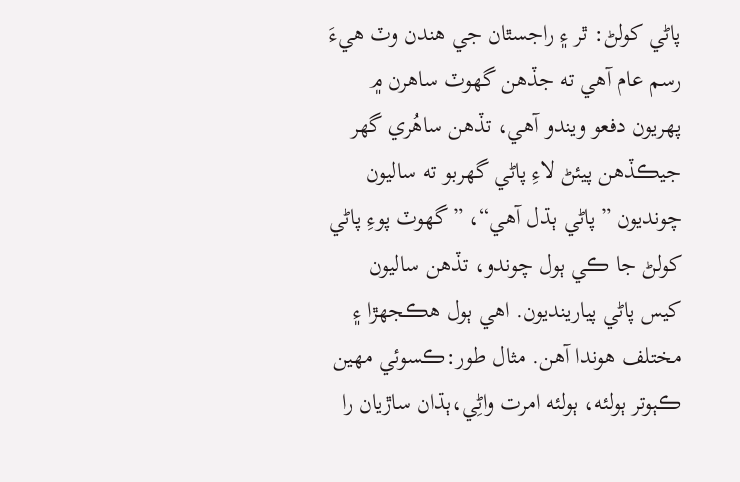پاڻي کولڻ: ٿر ۽ راجسٿان جي هندن وٽ هيءَ رسم عام آهي ته جڏهن گهوٽ ساهرن ۾ پهريون دفعو ويندو آهي، تڏهن ساهُري گهر جيڪڏهن پيئڻ لاءِ پاڻي گهربو ته ساليون چونديون ”پاڻي ٻڌل آهي“، ”گهوٽ پوءِ پاڻي کولڻ جا ڪي ٻول چوندو، تڏهن ساليون کيس پاڻي پيارينديون. اهي ٻول هڪجهڙا ۽ مختلف هوندا آهن. مثال طور:ڪسوئي مهين ڪٻوتر ٻولئه، ٻولئه امرت واڻِي،ٻڌان ساڙيان را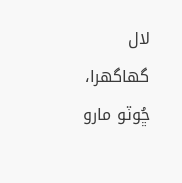لال گهاگهرا، ڇُوٽو مارو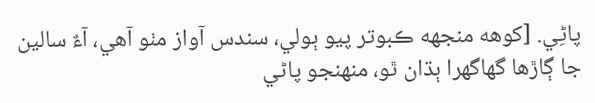پاڻِي. [کوهه منجهه ڪبوتر پيو ٻولي، سندس آواز مٺو آهي، آءٌ سالين جا ڳاڙها گهاگهرا ٻڌان ٿو، منهنجو پاڻي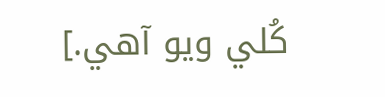کُلي ويو آهي.]